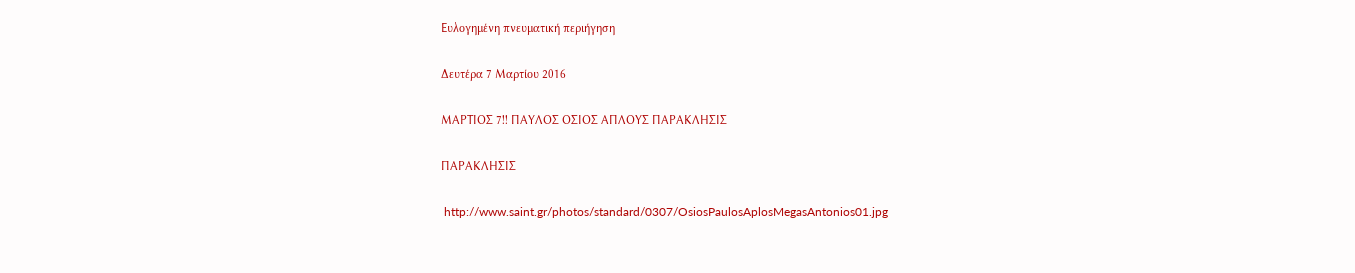Ευλογημένη πνευματική περιήγηση

Δευτέρα 7 Μαρτίου 2016

ΜΑΡΤΙΟΣ 7!! ΠΑΥΛΟΣ ΟΣΙΟΣ ΑΠΛΟΥΣ ΠΑΡΑΚΛΗΣΙΣ

ΠΑΡΑΚΛΗΣΙΣ

 http://www.saint.gr/photos/standard/0307/OsiosPaulosAplosMegasAntonios01.jpg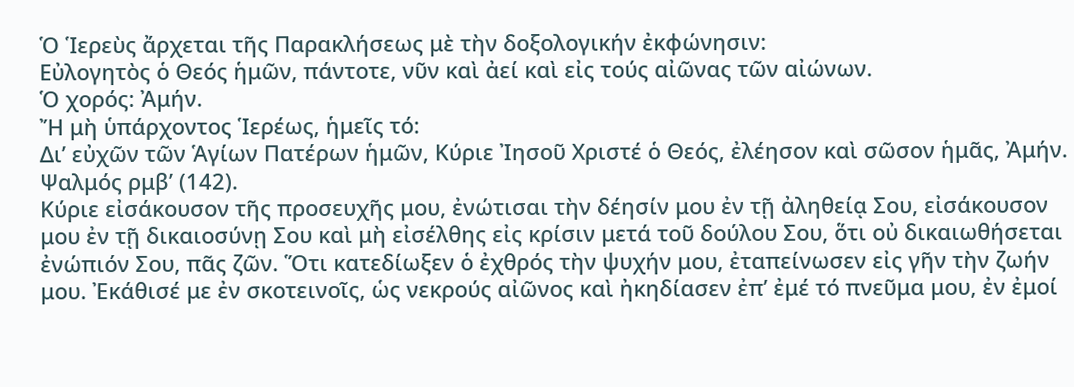Ὁ Ἱερεὺς ἄρχεται τῆς Παρακλήσεως μὲ τὴν δοξολογικήν ἐκφώνησιν:
Εὐλογητὸς ὁ Θεός ἡμῶν, πάντοτε, νῦν καὶ ἀεί καὶ εἰς τούς αἰῶνας τῶν αἰώνων.
Ὁ χορός: Ἀμήν.
Ἤ μὴ ὑπάρχοντος Ἱερέως, ἡμεῖς τό:
Δι’ εὐχῶν τῶν Ἁγίων Πατέρων ἡμῶν, Κύριε Ἰησοῦ Χριστέ ὁ Θεός, ἐλέησον καὶ σῶσον ἡμᾶς, Ἀμήν.
Ψαλμός ρμβ’ (142).
Κύριε εἰσάκουσον τῆς προσευχῆς μου, ἐνώτισαι τὴν δέησίν μου ἐν τῇ ἀληθείᾳ Σου, εἰσάκουσον μου ἐν τῇ δικαιοσύνῃ Σου καὶ μὴ εἰσέλθης εἰς κρίσιν μετά τοῦ δούλου Σου, ὅτι οὐ δικαιωθήσεται ἐνώπιόν Σου, πᾶς ζῶν. Ὅτι κατεδίωξεν ὁ ἐχθρός τὴν ψυχήν μου, ἐταπείνωσεν εἰς γῆν τὴν ζωήν μου. Ἐκάθισέ με ἐν σκοτεινοῖς, ὡς νεκρούς αἰῶνος καὶ ἠκηδίασεν ἐπ’ ἐμέ τό πνεῦμα μου, ἐν ἐμοί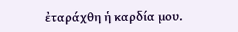ἐταράχθη ἡ καρδία μου.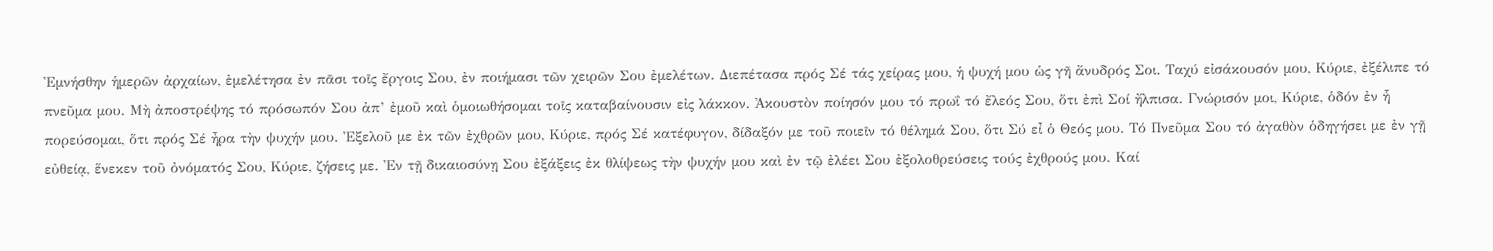Ἐμνήσθην ἡμερῶν ἀρχαίων, ἐμελέτησα ἐν πᾶσι τοῖς ἔργοις Σου, ἐν ποιήμασι τῶν χειρῶν Σου ἐμελέτων. Διεπέτασα πρός Σέ τάς χείρας μου, ἡ ψυχή μου ὡς γῆ ἄνυδρός Σοι. Ταχύ εἰσάκουσόν μου, Κύριε, ἐξέλιπε τό πνεῦμα μου. Μὴ ἀποστρέψης τό πρόσωπόν Σου ἀπ’ ἐμοῦ καὶ ὁμοιωθήσομαι τοῖς καταβαίνουσιν εἰς λάκκον. Ἀκουστὸν ποίησόν μου τό πρωΐ τό ἔλεός Σου, ὅτι ἐπὶ Σοί ἤλπισα. Γνώρισόν μοι, Κύριε, ὁδόν ἐν ἧ πορεύσομαι, ὅτι πρός Σέ ἦρα τὴν ψυχήν μου. Ἐξελοῦ με ἐκ τῶν ἐχθρῶν μου, Κύριε, πρός Σέ κατέφυγον, δίδαξόν με τοῦ ποιεῖν τό θέλημά Σου, ὅτι Σύ εἶ ὁ Θεός μου. Τό Πνεῦμα Σου τό ἀγαθὸν ὁδηγήσει με ἐν γῇ εὐθείᾳ, ἕνεκεν τοῦ ὀνόματός Σου, Κύριε, ζήσεις με. Ἐν τῇ δικαιοσύνῃ Σου ἐξάξεις ἐκ θλίψεως τὴν ψυχήν μου καὶ ἐν τῷ ἐλέει Σου ἐξολοθρεύσεις τούς ἐχθρούς μου. Καί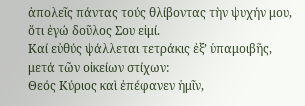ἀπολεῖς πάντας τούς θλίβοντας τὴν ψυχήν μου, ὅτι ἐγώ δοῦλος Σου εἰμί.
Καί εὐθύς ψάλλεται τετράκις ἐξ’ ὑπαμοιβῆς, μετά τῶν οἰκείων στίχων:
Θεός Κύριος καὶ ἐπέφανεν ἡμῖν,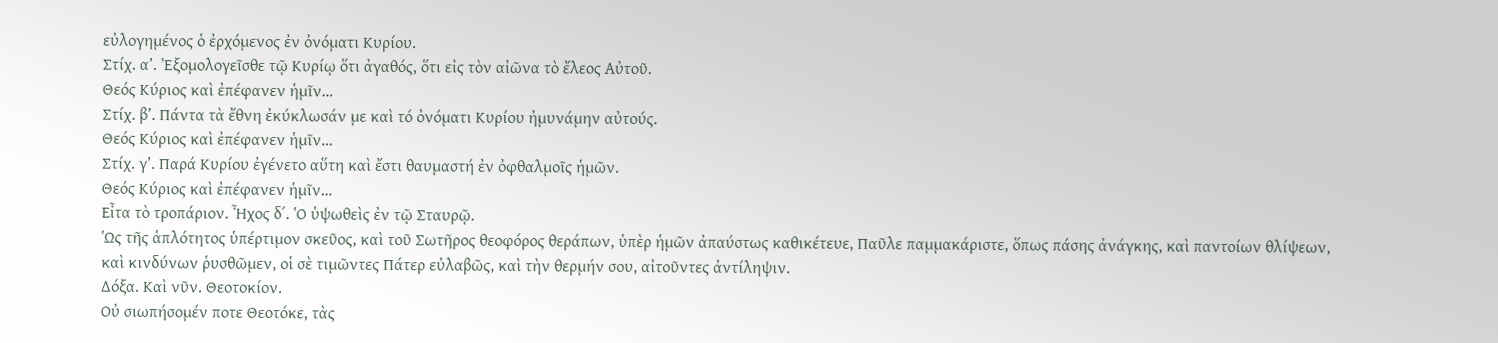εὐλογημένος ὁ ἐρχόμενος ἐν ὀνόματι Κυρίου.
Στίχ. α’. Ἐξομολογεῖσθε τῷ Κυρίῳ ὅτι ἀγαθός, ὅτι εἰς τὸν αἰῶνα τὸ ἔλεος Αὐτοῦ.
Θεός Κύριος καὶ ἐπέφανεν ἡμῖν…
Στίχ. β’. Πάντα τὰ ἔθνη ἐκύκλωσάν με καὶ τό ὀνόματι Κυρίου ἠμυνάμην αὐτούς.
Θεός Κύριος καὶ ἐπέφανεν ἡμῖν…
Στίχ. γ’. Παρά Κυρίου ἐγένετο αὕτη καὶ ἔστι θαυμαστή ἐν ὀφθαλμοῖς ἡμῶν.
Θεός Κύριος καὶ ἐπέφανεν ἡμῖν…
Εἶτα τὸ τροπάριον. Ἦχος δ΄. Ὁ ὑψωθεὶς ἐν τῷ Σταυρῷ.
Ὡς τῆς ἁπλότητος ὑπέρτιμον σκεῦος, καὶ τοῦ Σωτῆρος θεοφόρος θεράπων, ὑπὲρ ἡμῶν ἀπαύστως καθικέτευε, Παῦλε παμμακάριστε, ὅπως πάσης ἀνάγκης, καὶ παντοίων θλίψεων, καὶ κινδύνων ῥυσθῶμεν, οἱ σὲ τιμῶντες Πάτερ εὐλαβῶς, καὶ τὴν θερμήν σου, αἰτοῦντες ἀντίληψιν.
Δόξα. Καὶ νῦν. Θεοτοκίον.
Οὐ σιωπήσομέν ποτε Θεοτόκε, τὰς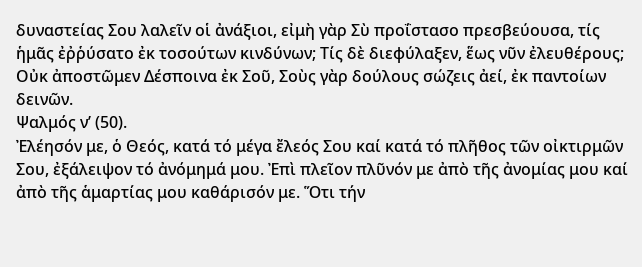δυναστείας Σου λαλεῖν οἱ ἀνάξιοι, εἰμὴ γὰρ Σὺ προΐστασο πρεσβεύουσα, τίς ἡμᾶς ἐῤῥύσατο ἐκ τοσούτων κινδύνων; Τίς δὲ διεφύλαξεν, ἕως νῦν ἐλευθέρους; Οὐκ ἀποστῶμεν Δέσποινα ἐκ Σοῦ, Σοὺς γὰρ δούλους σώζεις ἀεί, ἐκ παντοίων δεινῶν.
Ψαλμός ν’ (50).
Ἐλέησόν με, ὁ Θεός, κατά τό μέγα ἔλεός Σου καί κατά τό πλῆθος τῶν οἰκτιρμῶν Σου, ἐξάλειψον τό ἀνόμημά μου. Ἐπὶ πλεῖον πλῦνόν με ἀπὸ τῆς ἀνομίας μου καί ἀπὸ τῆς ἁμαρτίας μου καθάρισόν με. Ὅτι τήν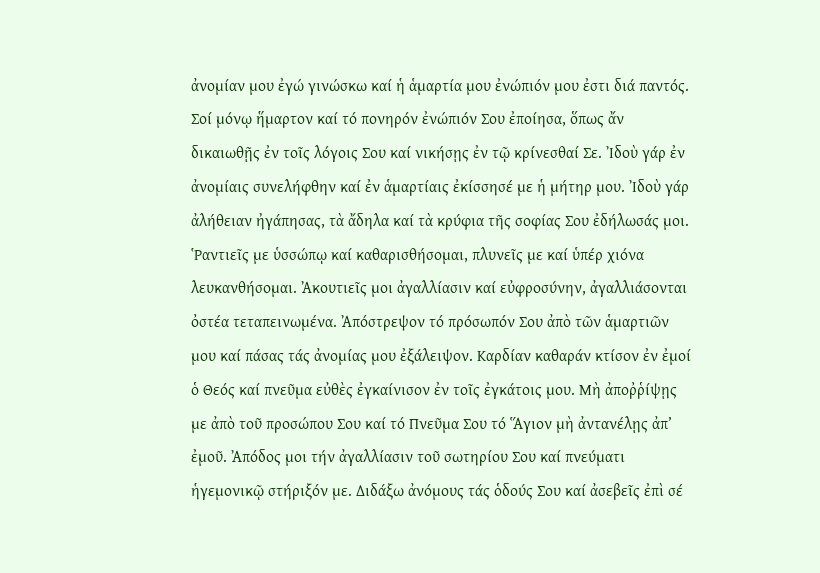ἀνομίαν μου ἐγώ γινώσκω καί ἡ ἁμαρτία μου ἐνώπιόν μου ἐστι διά παντός. Σοί μόνῳ ἥμαρτον καί τό πονηρόν ἐνώπιόν Σου ἐποίησα, ὅπως ἄν δικαιωθῇς ἐν τοῖς λόγοις Σου καί νικήσῃς ἐν τῷ κρίνεσθαί Σε. Ἰδοὺ γάρ ἐν ἀνομίαις συνελήφθην καί ἐν ἁμαρτίαις ἐκίσσησέ με ἡ μήτηρ μου. Ἰδοὺ γάρ ἀλήθειαν ἠγάπησας, τὰ ἄδηλα καί τὰ κρύφια τῆς σοφίας Σου ἐδήλωσάς μοι. Ῥαντιεῖς με ὑσσώπῳ καί καθαρισθήσομαι, πλυνεῖς με καί ὑπέρ χιόνα λευκανθήσομαι. Ἀκουτιεῖς μοι ἀγαλλίασιν καί εὐφροσύνην, ἀγαλλιάσονται ὀστέα τεταπεινωμένα. Ἀπόστρεψον τό πρόσωπόν Σου ἀπὸ τῶν ἁμαρτιῶν μου καί πάσας τάς ἀνομίας μου ἐξάλειψον. Καρδίαν καθαράν κτίσον ἐν ἐμοί ὁ Θεός καί πνεῦμα εὐθὲς ἐγκαίνισον ἐν τοῖς ἐγκάτοις μου. Μὴ ἀποῤῥίψῃς με ἀπὸ τοῦ προσώπου Σου καί τό Πνεῦμα Σου τό Ἅγιον μὴ ἀντανέλῃς ἀπ’ ἐμοῦ. Ἀπόδος μοι τήν ἀγαλλίασιν τοῦ σωτηρίου Σου καί πνεύματι ἡγεμονικῷ στήριξόν με. Διδάξω ἀνόμους τάς ὁδούς Σου καί ἀσεβεῖς ἐπὶ σέ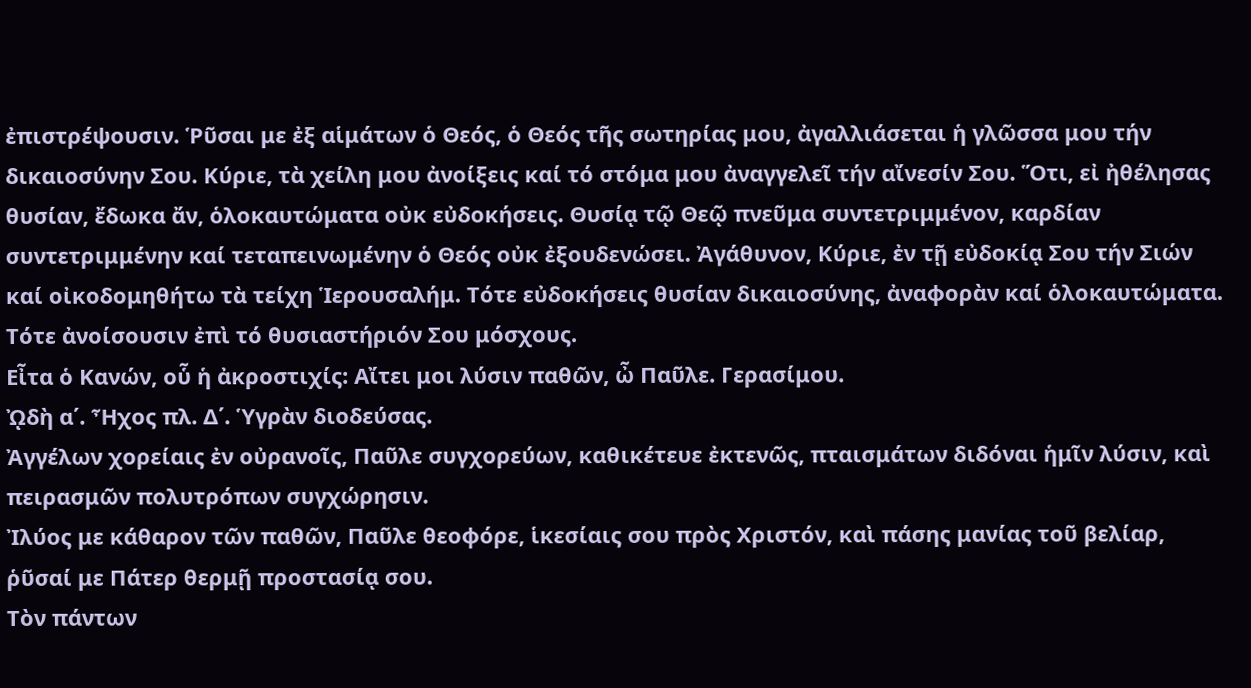ἐπιστρέψουσιν. Ῥῦσαι με ἐξ αἱμάτων ὁ Θεός, ὁ Θεός τῆς σωτηρίας μου, ἀγαλλιάσεται ἡ γλῶσσα μου τήν δικαιοσύνην Σου. Κύριε, τὰ χείλη μου ἀνοίξεις καί τό στόμα μου ἀναγγελεῖ τήν αἴνεσίν Σου. Ὅτι, εἰ ἠθέλησας θυσίαν, ἔδωκα ἄν, ὁλοκαυτώματα οὐκ εὐδοκήσεις. Θυσίᾳ τῷ Θεῷ πνεῦμα συντετριμμένον, καρδίαν συντετριμμένην καί τεταπεινωμένην ὁ Θεός οὐκ ἐξουδενώσει. Ἀγάθυνον, Κύριε, ἐν τῇ εὐδοκίᾳ Σου τήν Σιών καί οἰκοδομηθήτω τὰ τείχη Ἱερουσαλήμ. Τότε εὐδοκήσεις θυσίαν δικαιοσύνης, ἀναφορὰν καί ὁλοκαυτώματα. Τότε ἀνοίσουσιν ἐπὶ τό θυσιαστήριόν Σου μόσχους.
Εἶτα ὁ Κανών, οὗ ἡ ἀκροστιχίς: Αἴτει μοι λύσιν παθῶν, ὦ Παῦλε. Γερασίμου.
ᾨδὴ α΄. Ἦχος πλ. Δ΄. Ὑγρὰν διοδεύσας.
Ἀγγέλων χορείαις ἐν οὐρανοῖς, Παῦλε συγχορεύων, καθικέτευε ἐκτενῶς, πταισμάτων διδόναι ἡμῖν λύσιν, καὶ πειρασμῶν πολυτρόπων συγχώρησιν.
Ἰλύος με κάθαρον τῶν παθῶν, Παῦλε θεοφόρε, ἱκεσίαις σου πρὸς Χριστόν, καὶ πάσης μανίας τοῦ βελίαρ, ῥῦσαί με Πάτερ θερμῇ προστασίᾳ σου.
Τὸν πάντων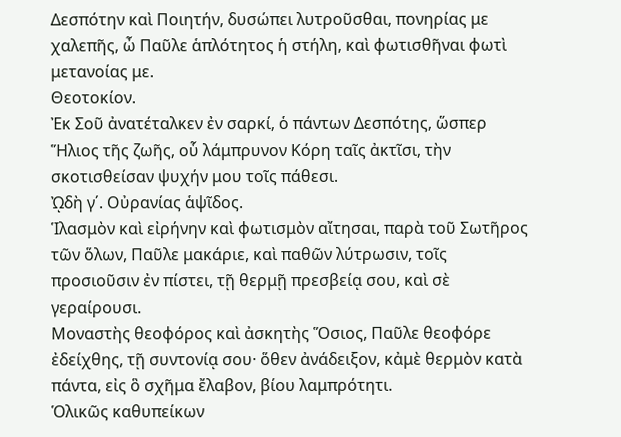Δεσπότην καὶ Ποιητήν, δυσώπει λυτροῦσθαι, πονηρίας με χαλεπῆς, ὦ Παῦλε ἁπλότητος ἡ στήλη, καὶ φωτισθῆναι φωτὶ μετανοίας με.
Θεοτοκίον.
Ἐκ Σοῦ ἀνατέταλκεν ἐν σαρκί, ὁ πάντων Δεσπότης, ὥσπερ Ἥλιος τῆς ζωῆς, οὗ λάμπρυνον Κόρη ταῖς ἀκτῖσι, τὴν σκοτισθείσαν ψυχήν μου τοῖς πάθεσι.
ᾨδὴ γ΄. Οὐρανίας ἁψῖδος.
Ἱλασμὸν καὶ εἰρήνην καὶ φωτισμὸν αἴτησαι, παρὰ τοῦ Σωτῆρος τῶν ὅλων, Παῦλε μακάριε, καὶ παθῶν λύτρωσιν, τοῖς προσιοῦσιν ἐν πίστει, τῇ θερμῇ πρεσβείᾳ σου, καὶ σὲ γεραίρουσι.
Μοναστὴς θεοφόρος καὶ ἀσκητὴς Ὅσιος, Παῦλε θεοφόρε ἐδείχθης, τῇ συντονίᾳ σου· ὅθεν ἀνάδειξον, κἀμὲ θερμὸν κατὰ πάντα, εἰς ὃ σχῆμα ἔλαβον, βίου λαμπρότητι.
Ὁλικῶς καθυπείκων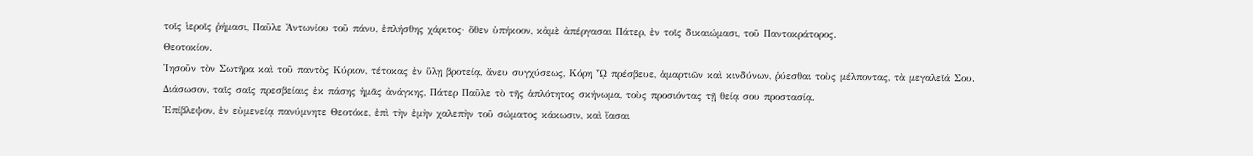τοῖς ἱεροῖς ῥήμασι, Παῦλε Ἀντωνίου τοῦ πάνυ, ἐπλήσθης χάριτος· ὅθεν ὑπήκοον, κἀμὲ ἀπέργασαι Πάτερ, ἐν τοῖς δικαιώμασι, τοῦ Παντοκράτορος.
Θεοτοκίον.
Ἰησοῦν τὸν Σωτῆρα καὶ τοῦ παντὸς Κύριον, τέτοκας ἐν ὕλῃ βροτείᾳ, ἄνευ συγχύσεως, Κόρη ᾯ πρέσβευε, ἁμαρτιῶν καὶ κινδύνων, ῥύεσθαι τοὺς μέλποντας, τὰ μεγαλεῖά Σου.
Διάσωσον, ταῖς σαῖς πρεσβείαις ἐκ πάσης ἡμᾶς ἀνάγκης, Πάτερ Παῦλε τὸ τῆς ἁπλότητος σκήνωμα, τοὺς προσιόντας τῇ θείᾳ σου προστασίᾳ.
Ἐπίβλεψον, ἐν εὐμενείᾳ πανύμνητε Θεοτόκε, ἐπὶ τὴν ἐμὴν χαλεπὴν τοῦ σώματος κάκωσιν, καὶ ἴασαι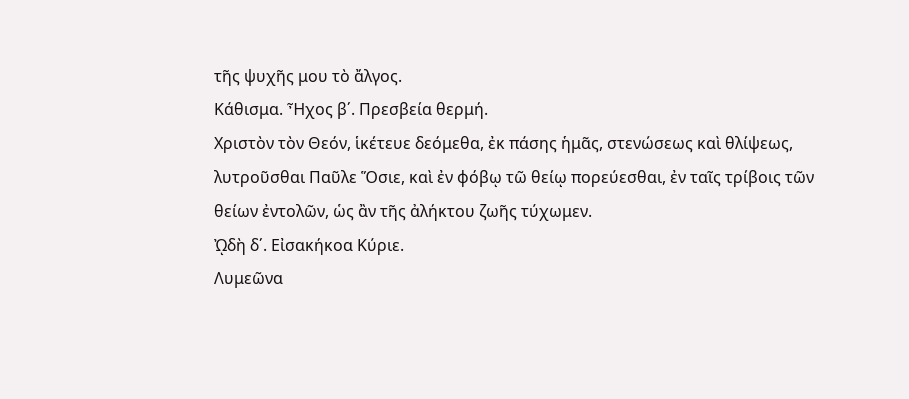τῆς ψυχῆς μου τὸ ἄλγος.
Κάθισμα. Ἦχος β΄. Πρεσβεία θερμή.
Χριστὸν τὸν Θεόν, ἱκέτευε δεόμεθα, ἐκ πάσης ἡμᾶς, στενώσεως καὶ θλίψεως, λυτροῦσθαι Παῦλε Ὅσιε, καὶ ἐν φόβῳ τῶ θείῳ πορεύεσθαι, ἐν ταῖς τρίβοις τῶν θείων ἐντολῶν, ὡς ἂν τῆς ἀλήκτου ζωῆς τύχωμεν.
ᾨδὴ δ΄. Εἰσακήκοα Κύριε.
Λυμεῶνα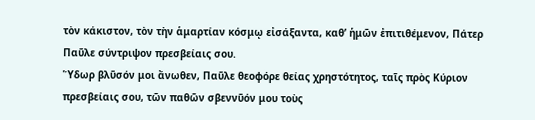τὸν κάκιστον, τὸν τὴν ἁμαρτίαν κόσμῳ εἰσάξαντα, καθ’ ἡμῶν ἐπιτιθέμενον, Πάτερ Παῦλε σύντριψον πρεσβείαις σου.
Ὕδωρ βλῦσόν μοι ἄνωθεν, Παῦλε θεοφόρε θείας χρηστότητος, ταῖς πρὸς Κύριον πρεσβείαις σου, τῶν παθῶν σβεννῦόν μου τοὺς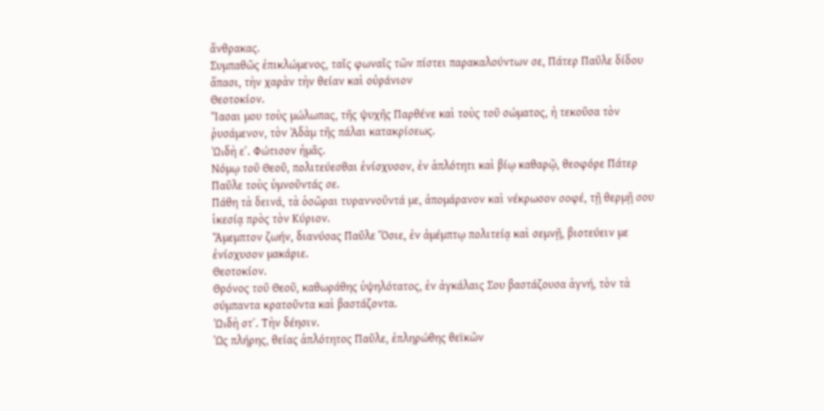ἄνθρακας.
Συμπαθῶς ἐπικλώμενος, ταῖς φωναῖς τῶν πίστει παρακαλούντων σε, Πάτερ Παῦλε δίδου ἅπασι, τὴν χαρὰν τὴν θείαν καὶ οὐράνιον
Θεοτοκίον.
Ἴασαι μου τοὺς μώλωπας, τῆς ψυχῆς Παρθένε καὶ τοὺς τοῦ σώματος, ἡ τεκοῦσα τὸν ῥυσάμενον, τὸν Ἀδὰμ τῆς πάλαι κατακρίσεως.
ᾨδὴ ε΄. Φώτισον ἡμᾶς.
Νόμῳ τοῦ Θεοῦ, πολιτεύεσθαι ἐνίσχυσον, ἐν ἁπλότητι καὶ βίῳ καθαρῷ, θεοφόρε Πάτερ Παῦλε τοὺς ὑμνοῦντάς σε.
Πάθη τὰ δεινά, τὰ ὁσῶραι τυραννοῦντά με, ἀπομάρανον καὶ νέκρωσον σοφέ, τῇ θερμῇ σου ἱκεσίᾳ πρὸς τὸν Κύριον.
Ἄμεμπτον ζωήν, διανύσας Παῦλε Ὅσιε, ἐν ἀμέμπτῳ πολιτείᾳ καὶ σεμνῇ, βιοτεύειν με ἐνίσχυσον μακάριε.
Θεοτοκίον.
Θρόνος τοῦ Θεοῦ, καθωράθης ὑψηλότατος, ἐν ἀγκάλαις Σου βαστάζουσα ἁγνή, τὸν τὰ σύμπαντα κρατοῦντα καὶ βαστάζοντα.
ᾨδὴ στ΄. Τὴν δέησιν.
Ὡς πλήρης, θείας ἁπλότητος Παῦλε, ἐπληρώθης θεϊκῶν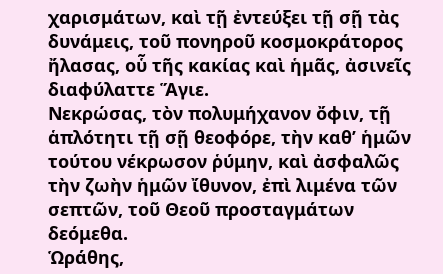χαρισμάτων, καὶ τῇ ἐντεύξει τῇ σῇ τὰς δυνάμεις, τοῦ πονηροῦ κοσμοκράτορος ἤλασας, οὗ τῆς κακίας καὶ ἡμᾶς, ἀσινεῖς διαφύλαττε Ἅγιε.
Νεκρώσας, τὸν πολυμήχανον ὄφιν, τῇ ἁπλότητι τῇ σῇ θεοφόρε, τὴν καθ’ ἡμῶν τούτου νέκρωσον ῥύμην, καὶ ἀσφαλῶς τὴν ζωὴν ἡμῶν ἴθυνον, ἐπὶ λιμένα τῶν σεπτῶν, τοῦ Θεοῦ προσταγμάτων δεόμεθα.
Ὡράθης,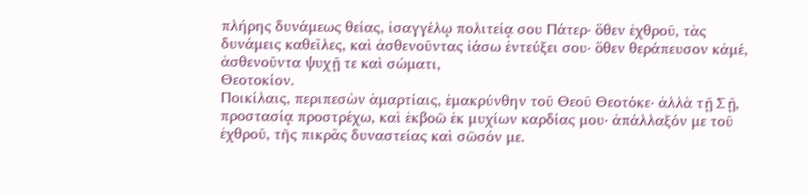πλήρης δυνάμεως θείας, ἰσαγγέλῳ πολιτείᾳ σου Πάτερ· ὅθεν ἐχθροῦ, τὰς δυνάμεις καθεῖλες, καὶ ἀσθενοῦντας ἰάσω ἐντεύξει σου· ὅθεν θεράπευσον κἀμέ, ἀσθενοῦντα ψυχῇ τε καὶ σώματι,
Θεοτοκίον.
Ποικίλαις, περιπεσὼν ἁμαρτίαις, ἐμακρύνθην τοῦ Θεοῦ Θεοτόκε· ἀλλὰ τῇ Σῇ, προστασίᾳ προστρέχω, καὶ ἐκβοῶ ἐκ μυχίων καρδίας μου· ἀπάλλαξόν με τοῦ ἐχθροῦ, τῆς πικρᾶς δυναστείας καὶ σῶσόν με.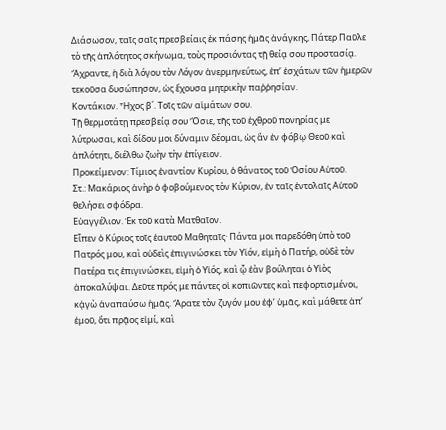Διάσωσον, ταῖς σαῖς πρεσβείαις ἐκ πάσης ἡμᾶς ἀνάγκης, Πάτερ Παῦλε τὸ τῆς ἁπλότητος σκήνωμα, τοὺς προσιόντας τῇ θείᾳ σου προστασίᾳ.
Ἄχραντε, ἡ διὰ λόγου τὸν Λόγον ἀνερμηνεύτως, ἐπ’ ἐσχάτων τῶν ἡμερῶν τεκοῦσα δυσώπησον, ὡς ἔχουσα μητρικὴν παῤῥησίαν.
Κοντάκιον. Ἦχος β΄. Τοῖς τῶν αἱμάτων σου.
Τῇ θερμοτάτῃ πρεσβείᾳ σου Ὅσιε, τῆς τοῦ ἐχθροῦ πονηρίας με λύτρωσαι, καὶ δίδου μοι δύναμιν δέομαι, ὡς ἂν ἐν φόβῳ Θεοῦ καὶ ἁπλότητι, διέλθω ζωὴν τὴν ἐπίγειον.
Προκείμενον: Τίμιος ἐναντίον Κυρίου, ὁ θάνατος τοῦ Ὁσίου Αὐτοῦ.
Στ.: Μακάριος ἀνὴρ ὁ φοβούμενος τὸν Κύριον, ἐν ταῖς ἐντολαῖς Αὐτοῦ θελήσει σφόδρα.
Εὐαγγέλιον. Ἐκ τοῦ κατὰ Ματθαῖον.
Εἶπεν ὁ Κύριος τοῖς ἑαυτοῦ Μαθηταῖς· Πάντα μοι παρεδόθη ὑπὸ τοῦ Πατρός μου, καὶ οὐδεὶς ἐπιγινώσκει τὸν Υἱόν, εἰμὴ ὁ Πατήρ, οὐδὲ τὸν Πατέρα τις ἐπιγινώσκει, εἰμὴ ὁ Υἱός, καὶ ᾧ ἐὰν βούληται ὁ Υἱὸς ἀποκαλύψαι. Δεῦτε πρός με πάντες οἱ κοπιῶντες καὶ πεφορτισμένοι, κᾀγὼ ἀναπαύσω ἡμᾶς. Ἄρατε τὸν ζυγόν μου ἐφ’ ὑμᾶς, καὶ μάθετε ἀπ’ ἐμοῦ, ὅτι πρᾷος εἰμί, καὶ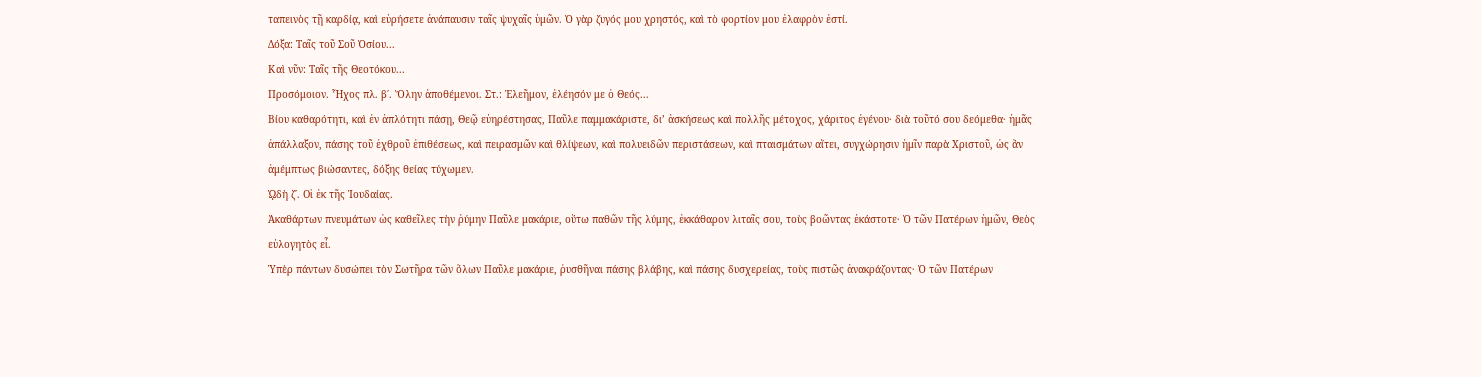ταπεινὸς τῇ καρδίᾳ, καὶ εὑρήσετε ἀνάπαυσιν ταῖς ψυχαῖς ὑμῶν. Ὁ γὰρ ζυγός μου χρηστός, καὶ τὸ φορτίον μου ἐλαφρὸν ἐστί.
Δόξα: Ταῖς τοῦ Σοῦ Ὁσίου...
Καὶ νῦν: Ταῖς τῆς Θεοτόκου...
Προσόμοιον. Ἦχος πλ. β΄. Ὅλην ἀποθέμενοι. Στ.: Ἐλεῆμον, ἐλέησόν με ὁ Θεός...
Βίου καθαρότητι, καὶ ἐν ἁπλότητι πάσῃ, Θεῷ εὐηρέστησας, Παῦλε παμμακάριστε, δι’ ἀσκήσεως καὶ πολλῆς μέτοχος, χάριτος ἐγένου· διὰ τοῦτό σου δεόμεθα· ἡμᾶς ἀπάλλαξον, πάσης τοῦ ἐχθροῦ ἐπιθέσεως, καὶ πειρασμῶν καὶ θλίψεων, καὶ πολυειδῶν περιστάσεων, καὶ πταισμάτων αἴτει, συγχώρησιν ἡμῖν παρὰ Χριστοῦ, ὡς ἂν ἀμέμπτως βιώσαντες, δόξης θείας τύχωμεν.
ᾨδὴ ζ΄. Οἱ ἐκ τῆς Ἰουδαίας.
Ἀκαθάρτων πνευμάτων ὡς καθεῖλες τὴν ῥύμην Παῦλε μακάριε, οὕτω παθῶν τῆς λύμης, ἐκκάθαρον λιταῖς σου, τοὺς βοῶντας ἑκάστοτε· Ὁ τῶν Πατέρων ἡμῶν, Θεὸς εὐλογητὸς εἶ.
Ὑπὲρ πάντων δυσώπει τὸν Σωτῆρα τῶν ὅλων Παῦλε μακάριε, ῥυσθῆναι πάσης βλάβης, καὶ πάσης δυσχερείας, τοὺς πιστῶς ἀνακράζοντας· Ὁ τῶν Πατέρων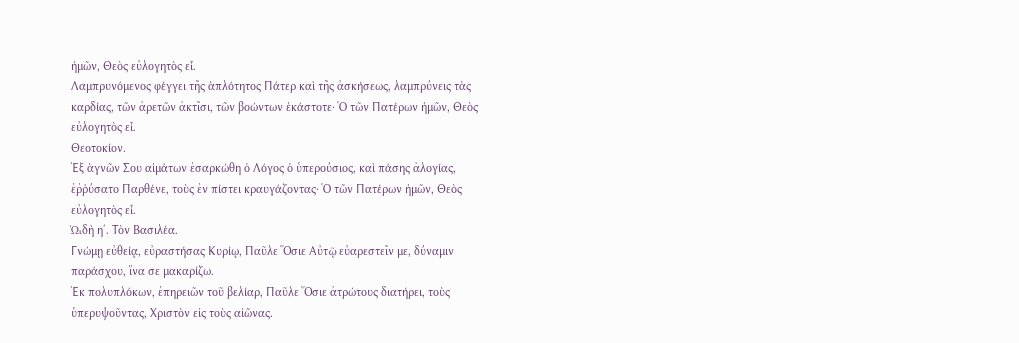ἡμῶν, Θεὸς εὐλογητὸς εἶ.
Λαμπρυνόμενος φέγγει τῆς ἁπλότητος Πάτερ καὶ τῆς ἀσκήσεως, λαμπρύνεις τὰς καρδίας, τῶν ἀρετῶν ἀκτῖσι, τῶν βοώντων ἑκάστοτε· Ὁ τῶν Πατέρων ἡμῶν, Θεὸς εὐλογητὸς εἶ.
Θεοτοκίον.
Ἐξ ἁγνῶν Σου αἱμάτων ἐσαρκώθη ὁ Λόγος ὁ ὑπερούσιος, καὶ πάσης ἀλογίας, ἐῤῥύσατο Παρθένε, τοὺς ἐν πίστει κραυγάζοντας· Ὁ τῶν Πατέρων ἡμῶν, Θεὸς εὐλογητὸς εἶ.
ᾨδὴ η΄. Τὸν Βασιλέα.
Γνώμῃ εὐθείᾳ, εὐραστήσας Κυρίῳ, Παῦλε Ὅσιε Αὐτῷ εὐαρεστεῖν με, δύναμιν παράσχου, ἵνα σε μακαρίζω.
Ἐκ πολυπλόκων, ἐπηρειῶν τοῦ βελίαρ, Παῦλε Ὅσιε ἀτρώτους διατήρει, τοὺς ὑπερυψοῦντας, Χριστὸν εἰς τοὺς αἰῶνας.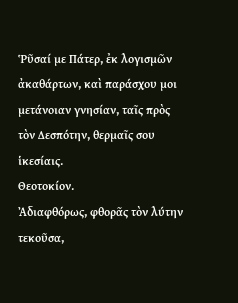Ῥῦσαί με Πάτερ, ἐκ λογισμῶν ἀκαθάρτων, καὶ παράσχου μοι μετάνοιαν γνησίαν, ταῖς πρὸς τὸν Δεσπότην, θερμαῖς σου ἱκεσίαις.
Θεοτοκίον.
Ἀδιαφθόρως, φθορᾶς τὸν λύτην τεκοῦσα,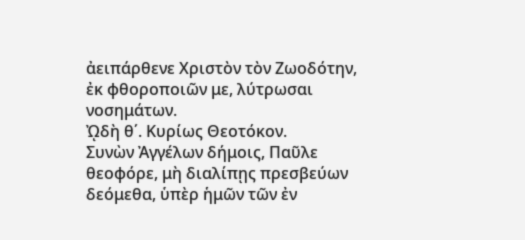ἀειπάρθενε Χριστὸν τὸν Ζωοδότην, ἐκ φθοροποιῶν με, λύτρωσαι νοσημάτων.
ᾨδὴ θ΄. Κυρίως Θεοτόκον.
Συνὼν Ἀγγέλων δήμοις, Παῦλε θεοφόρε, μὴ διαλίπῃς πρεσβεύων δεόμεθα, ὑπὲρ ἡμῶν τῶν ἐν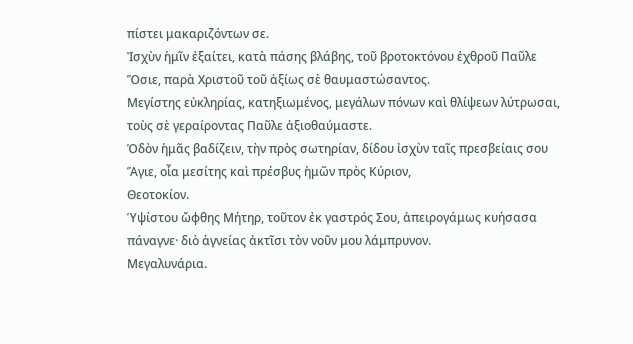πίστει μακαριζόντων σε.
Ἰσχὺν ἡμῖν ἐξαίτει, κατὰ πάσης βλάβης, τοῦ βροτοκτόνου ἐχθροῦ Παῦλε Ὅσιε, παρὰ Χριστοῦ τοῦ ἀξίως σὲ θαυμαστώσαντος.
Μεγίστης εὐκληρίας, κατηξιωμένος, μεγάλων πόνων καὶ θλίψεων λύτρωσαι, τοὺς σὲ γεραίροντας Παῦλε ἀξιοθαύμαστε.
Ὁδὸν ἡμᾶς βαδίζειν, τὴν πρὸς σωτηρίαν, δίδου ἰσχὺν ταῖς πρεσβείαις σου Ἅγιε, οἷα μεσίτης καὶ πρέσβυς ἡμῶν πρὸς Κύριον,
Θεοτοκίον.
Ὑψίστου ὤφθης Μήτηρ, τοῦτον ἐκ γαστρός Σου, ἀπειρογάμως κυήσασα πάναγνε· διὸ ἁγνείας ἀκτῖσι τὸν νοῦν μου λάμπρυνον.
Μεγαλυνάρια.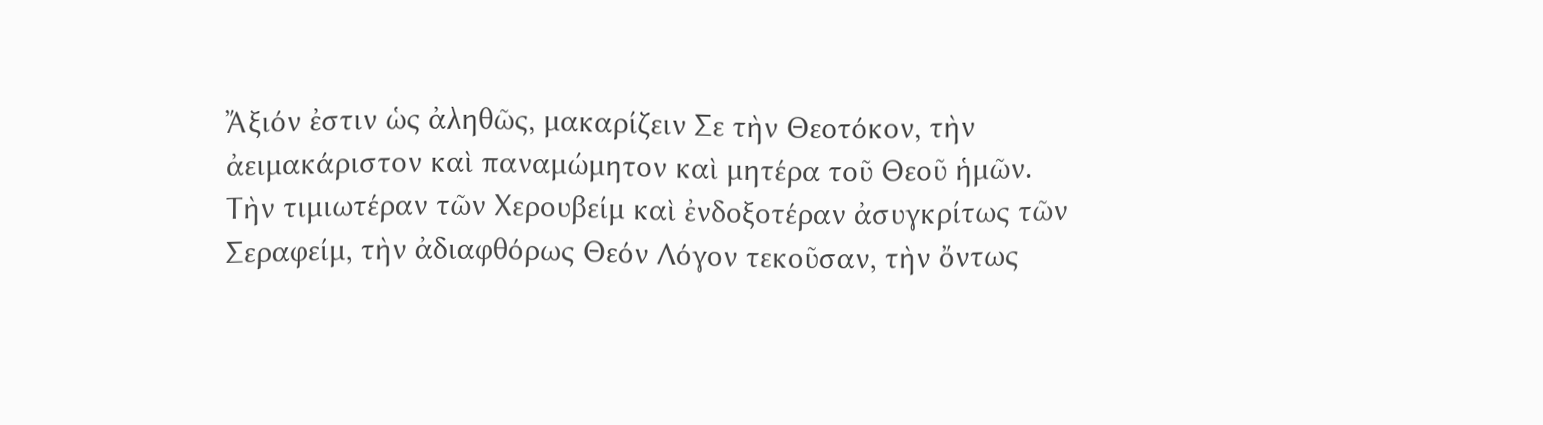Ἄξιόν ἐστιν ὡς ἀληθῶς, μακαρίζειν Σε τὴν Θεοτόκον, τὴν ἀειμακάριστον καὶ παναμώμητον καὶ μητέρα τοῦ Θεοῦ ἡμῶν. Τὴν τιμιωτέραν τῶν Χερουβείμ καὶ ἐνδοξοτέραν ἀσυγκρίτως τῶν Σεραφείμ, τὴν ἀδιαφθόρως Θεόν Λόγον τεκοῦσαν, τὴν ὄντως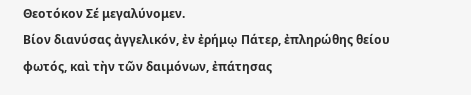Θεοτόκον Σέ μεγαλύνομεν.
Βίον διανύσας ἀγγελικόν, ἐν ἐρήμῳ Πάτερ, ἐπληρώθης θείου φωτός, καὶ τὴν τῶν δαιμόνων, ἐπάτησας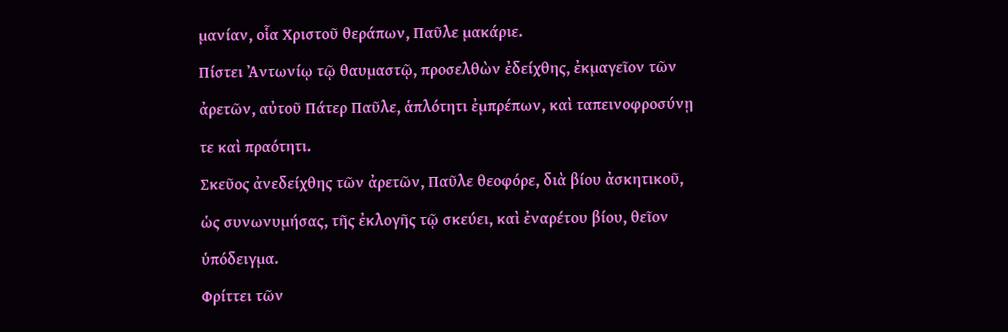μανίαν, οἷα Χριστοῦ θεράπων, Παῦλε μακάριε.
Πίστει Ἀντωνίῳ τῷ θαυμαστῷ, προσελθὼν ἐδείχθης, ἐκμαγεῖον τῶν ἀρετῶν, αὐτοῦ Πάτερ Παῦλε, ἁπλότητι ἐμπρέπων, καὶ ταπεινοφροσύνῃ τε καὶ πραότητι.
Σκεῦος ἀνεδείχθης τῶν ἀρετῶν, Παῦλε θεοφόρε, διὰ βίου ἀσκητικοῦ, ὡς συνωνυμήσας, τῆς ἐκλογῆς τῷ σκεύει, καὶ ἐναρέτου βίου, θεῖον ὑπόδειγμα.
Φρίττει τῶν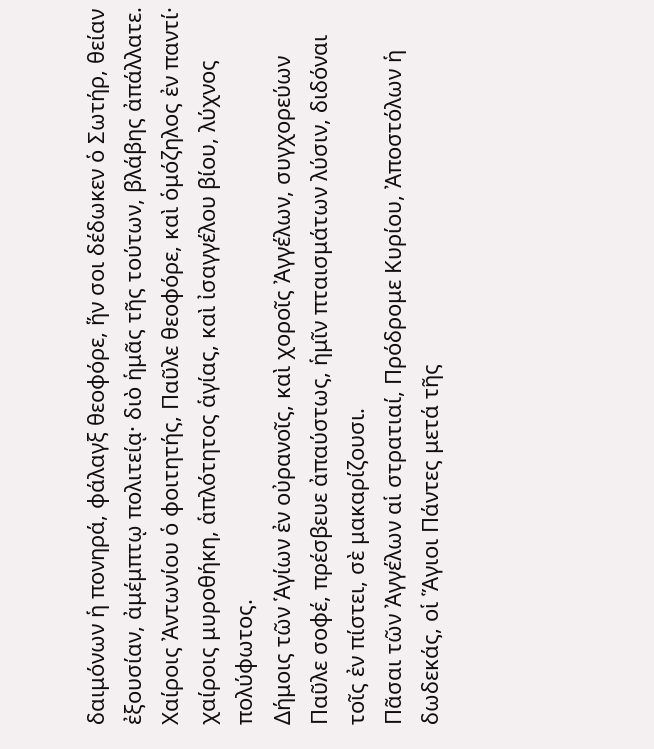δαιμόνων ἡ πονηρά, φάλαγξ θεοφόρε, ἥν σοι δέδωκεν ὁ Σωτήρ, θείαν ἐξουσίαν, ἀμέμπτῳ πολιτείᾳ· διὸ ἡμᾶς τῆς τούτων, βλάβης ἀπάλλατε.
Χαίροις Ἀντωνίου ὁ φοιτητής, Παῦλε θεοφόρε, καὶ ὁμόζηλος ἐν παντί· χαίροις μυροθήκη, ἁπλότητος ἁγίας, καὶ ἰσαγγέλου βίου, λύχνος πολύφωτος.
Δήμοις τῶν Ἁγίων ἐν οὐρανοῖς, καὶ χοροῖς Ἀγγέλων, συγχορεύων Παῦλε σοφέ, πρέσβευε ἀπαύστως, ἡμῖν πταισμάτων λύσιν, διδόναι τοῖς ἐν πίστει, σὲ μακαρίζουσι.
Πᾶσαι τῶν Ἀγγέλων αἱ στρατιαί, Πρόδρομε Κυρίου, Ἀποστόλων ἡ δωδεκάς, οἱ Ἅγιοι Πάντες μετά τῆς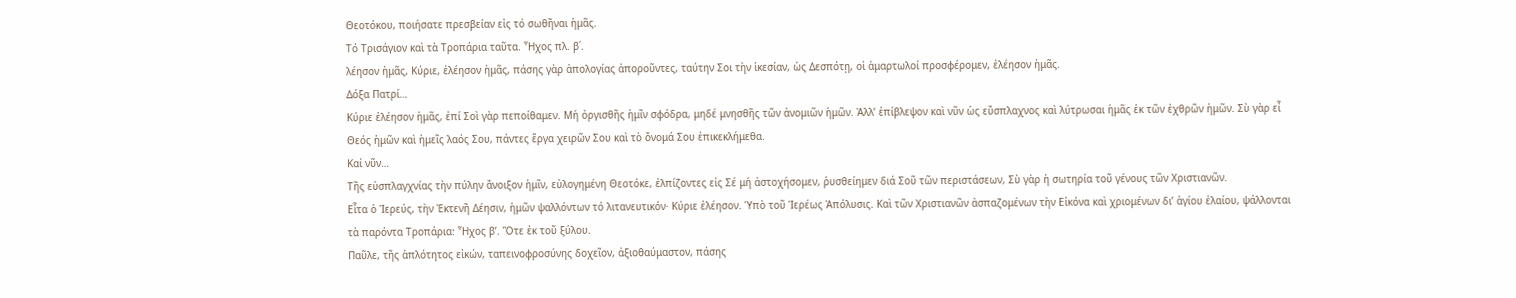Θεοτόκου, ποιήσατε πρεσβείαν εἰς τό σωθῆναι ἡμᾶς.
Τό Τρισάγιον καὶ τὰ Τροπάρια ταῦτα. Ἦχος πλ. β΄.
λέησον ἡμᾶς, Κύριε, ἐλέησον ἡμᾶς, πάσης γὰρ ἀπολογίας ἀποροῦντες, ταύτην Σοι τὴν ἱκεσίαν, ὡς Δεσπότῃ, οἱ ἁμαρτωλοί προσφέρομεν, ἐλέησον ἡμᾶς.
Δόξα Πατρί…
Κύριε ἐλέησον ἡμᾶς, ἐπί Σοὶ γὰρ πεποίθαμεν. Μή ὀργισθῆς ἡμῖν σφόδρα, μηδέ μνησθῆς τῶν ἀνομιῶν ἡμῶν. Ἀλλ’ ἐπίβλεψον καὶ νῦν ὡς εὔσπλαχνος καὶ λύτρωσαι ἡμᾶς ἐκ τῶν ἐχθρῶν ἡμῶν. Σὺ γὰρ εἶ Θεός ἡμῶν καὶ ἡμεῖς λαός Σου, πάντες ἔργα χειρῶν Σου καὶ τὸ ὄνομά Σου ἐπικεκλήμεθα.
Καί νῦν…
Τῆς εὐσπλαγχνίας τὴν πύλην ἄνοιξον ἡμῖν, εὐλογημένη Θεοτόκε, ἐλπίζοντες εἰς Σέ μή ἀστοχήσομεν, ῥυσθείημεν διά Σοῦ τῶν περιστάσεων, Σὺ γὰρ ἡ σωτηρία τοῦ γένους τῶν Χριστιανῶν.
Εἶτα ὁ Ἱερεύς, τὴν Ἐκτενῆ Δέησιν, ἡμῶν ψαλλόντων τό λιτανευτικόν· Κύριε ἐλέησον. Ὑπὸ τοῦ Ἱερέως Ἀπόλυσις. Καὶ τῶν Χριστιανῶν ἀσπαζομένων τὴν Εἰκόνα καὶ χριομένων δι’ ἁγίου ἐλαίου, ψάλλονται τὰ παρόντα Τροπάρια: Ἦχος β’. Ὅτε ἐκ τοῦ ξύλου.
Παῦλε, τῆς ἁπλότητος εἰκών, ταπεινοφροσύνης δοχεῖον, ἀξιοθαύμαστον, πάσης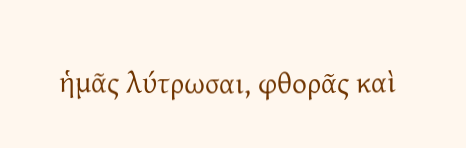ἡμᾶς λύτρωσαι, φθορᾶς καὶ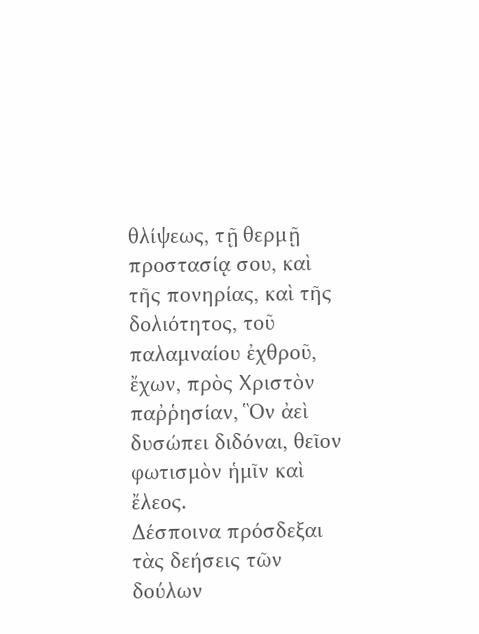θλίψεως, τῇ θερμῇ προστασίᾳ σου, καὶ τῆς πονηρίας, καὶ τῆς δολιότητος, τοῦ παλαμναίου ἐχθροῦ, ἔχων, πρὸς Χριστὸν παῤῥησίαν, Ὃν ἀεὶ δυσώπει διδόναι, θεῖον φωτισμὸν ἡμῖν καὶ ἔλεος.
Δέσποινα πρόσδεξαι τὰς δεήσεις τῶν δούλων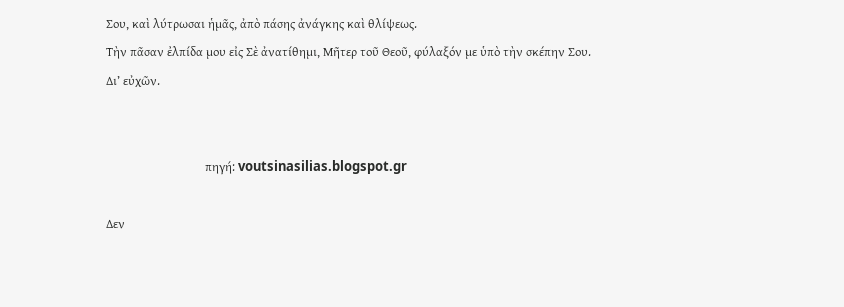Σου, καὶ λύτρωσαι ἡμᾶς, ἀπὸ πάσης ἀνάγκης καὶ θλίψεως.
Τὴν πᾶσαν ἐλπίδα μου εἰς Σὲ ἀνατίθημι, Μῆτερ τοῦ Θεοῦ, φύλαξόν με ὑπὸ τὴν σκέπην Σου.
Δι’ εὐχῶν.


                                 πηγή: voutsinasilias.blogspot.gr

Δεν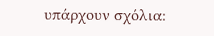υπάρχουν σχόλια: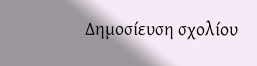Δημοσίευση σχολίου